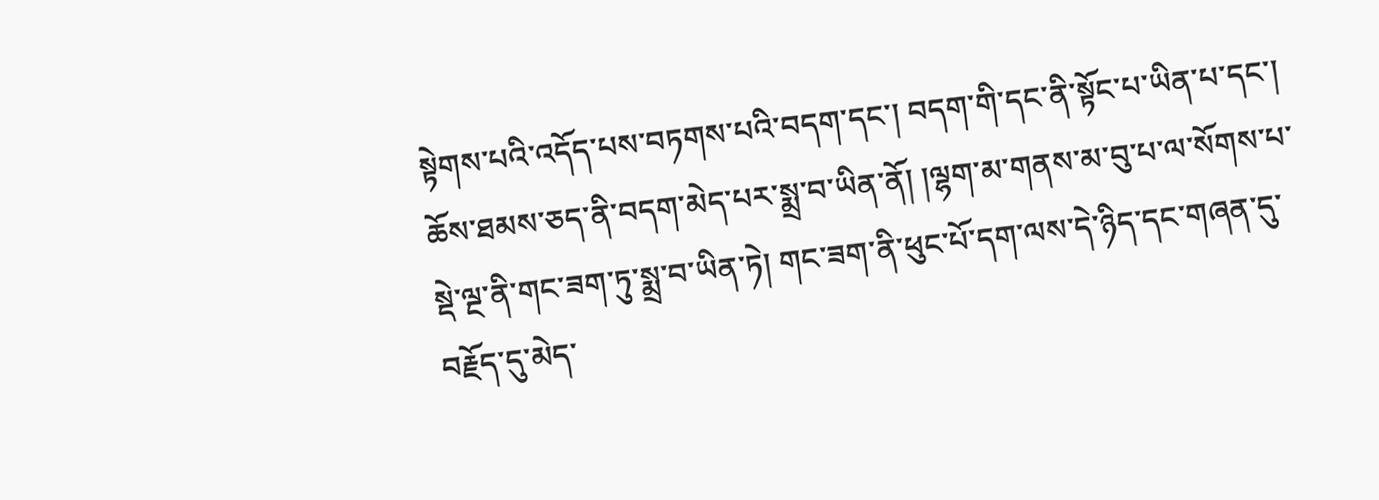སྟེགས་པའི་འདོད་པས་བཏགས་པའི་བདག་དང་། བདག་གི་དང་ནི་སྟོང་པ་ཡིན་པ་དང་། ཆོས་ཐམས་ཅད་ནི་བདག་མེད་པར་སྨྲ་བ་ཡིན་ནོ། །ལྷག་མ་གནས་མ་བུ་པ་ལ་སོགས་པ་སྡེ་ལྔ་ནི་གང་ཟག་ཏུ་སྨྲ་བ་ཡིན་ཏེ། གང་ཟག་ནི་ཕུང་པོ་དག་ལས་དེ་ཉིད་དང་གཞན་དུ་བརྗོད་དུ་མེད་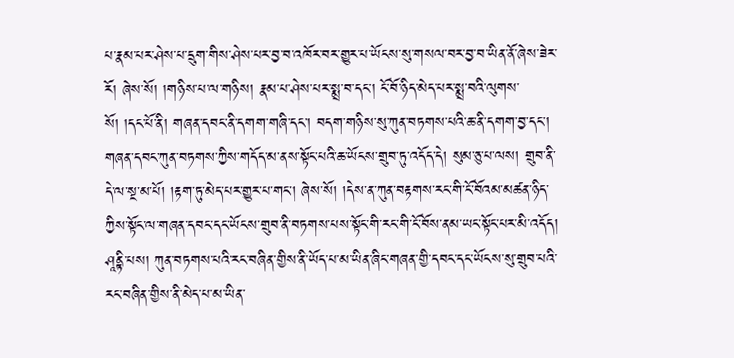པ་རྣམ་པར་ཤེས་པ་དྲུག་གིས་ཤེས་པར་བྱ་བ་འཁོར་བར་གྱུར་པ་ཡོངས་སུ་གསལ་བར་བྱ་བ་ཡིན་ནོ་ཞེས་ཟེར་རོ། ཞེས་སོ། །གཉིས་པ་ལ་གཉིས། རྣམ་པ་ཤེས་པར་སྨྲ་བ་དང་། ངོ་བོ་ཉིད་མེད་པར་སྨྲ་བའི་ལུགས་སོ། །དང་པོ་ནི། གཞན་དབང་ནི་དགག་གཞི་དང་། བདག་གཉིས་སུ་ཀུན་བཏགས་པའི་ཆ་ནི་དགག་བྱ་དང་། གཞན་དབང་ཀུན་བཏགས་ཀྱིས་གདོད་མ་ནས་སྟོང་པའི་ཆ་ཡོངས་གྲུབ་ཏུ་འདོད་དེ། སུམ་ཅུ་པ་ལས། གྲུབ་ནི་དེ་ལ་སྔ་མ་པོ། །རྟག་ཏུ་མེད་པར་གྱུར་པ་གང་། ཞེས་སོ། །དེས་ན་ཀུན་བརྟགས་རང་གི་ངོ་བོའམ་མཚན་ཉིད་ཀྱིས་སྟོང་ལ་གཞན་དབང་དང་ཡོངས་གྲུབ་ནི་བཏགས་པས་སྟོང་གི་རང་གི་ངོ་བོས་ནམ་ཡང་སྟོང་པར་མི་འདོད། ཤཱནྟི་པས། ཀུན་བཏགས་པའི་རང་བཞིན་གྱིས་ནི་ཡོད་པ་མ་ཡིན་ཞིང་གཞན་གྱི་དབང་དང་ཡོངས་སུ་གྲུབ་པའི་རང་བཞིན་གྱིས་ནི་མེད་པ་མ་ཡིན་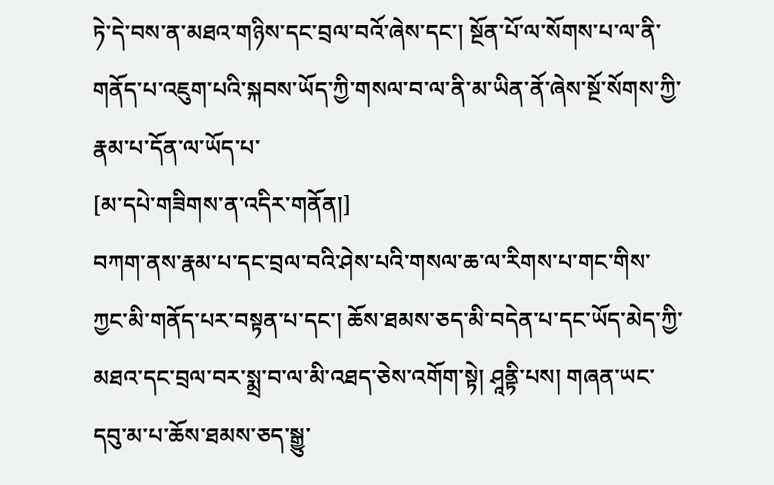ཏེ་དེ་བས་ན་མཐའ་གཉིས་དང་བྲལ་བའོ་ཞེས་དང་། སྔོན་པོ་ལ་སོགས་པ་ལ་ནི་གནོད་པ་འཇུག་པའི་སྐབས་ཡོད་ཀྱི་གསལ་བ་ལ་ནི་མ་ཡིན་ནོ་ཞེས་སྔོ་སོགས་ཀྱི་རྣམ་པ་དོན་ལ་ཡོད་པ་
[མ་དཔེ་གཟིགས་ན་འདིར་གནོན།]
བཀག་ནས་རྣམ་པ་དང་བྲལ་བའི་ཤེས་པའི་གསལ་ཆ་ལ་རིགས་པ་གང་གིས་ཀྱང་མི་གནོད་པར་བསྟན་པ་དང་། ཆོས་ཐམས་ཅད་མི་བདེན་པ་དང་ཡོད་མེད་ཀྱི་མཐའ་དང་བྲལ་བར་སྨྲ་བ་ལ་མི་འཐད་ཅེས་འགོག་སྟེ། ཤཱནྟི་པས། གཞན་ཡང་དབུ་མ་པ་ཆོས་ཐམས་ཅད་སྒྱུ་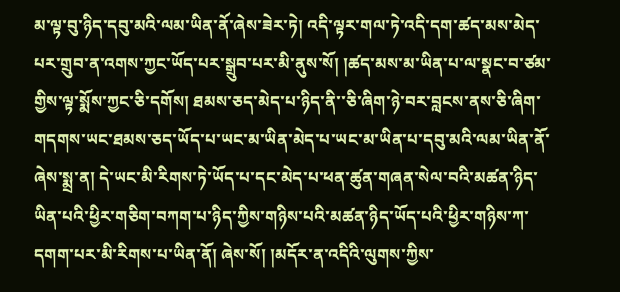མ་ལྟ་བུ་ཉིད་དབུ་མའི་ལམ་ཡིན་ནོ་ཞེས་ཟེར་ཏེ། འདི་ལྟར་གལ་ཏེ་འདི་དག་ཚད་མས་མེད་པར་གྲུབ་ན་འགས་ཀྱང་ཡོད་པར་སྒྲུབ་པར་མི་ནུས་སོ། །ཚད་མས་མ་ཡིན་པ་ལ་སྣང་བ་ཙམ་གྱིས་ལྟ་སྨོས་ཀྱང་ཅི་དགོས། ཐམས་ཅད་མེད་པ་ཉིད་ནི་་ཅི་ཞིག་ཉེ་བར་བླངས་ནས་ཅི་ཞིག་གདགས་ཡང་ཐམས་ཅད་ཡོད་པ་ཡང་མ་ཡིན་མེད་པ་ཡང་མ་ཡིན་པ་དབུ་མའི་ལམ་ཡིན་ནོ་ཞེས་སྨྲ་ན། དེ་ཡང་མི་རིགས་ཏེ་ཡོད་པ་དང་མེད་པ་ཕན་ཚུན་གཞན་སེལ་བའི་མཚན་ཉིད་ཡིན་པའི་ཕྱིར་གཅིག་བཀག་པ་ཉིད་ཀྱིས་གཉིས་པའི་མཚན་ཉིད་ཡོད་པའི་ཕྱིར་གཉིས་ཀ་དགག་པར་མི་རིགས་པ་ཡིན་ནོ། ཞེས་སོ། །མདོར་ན་འདིའི་ལུགས་ཀྱིས་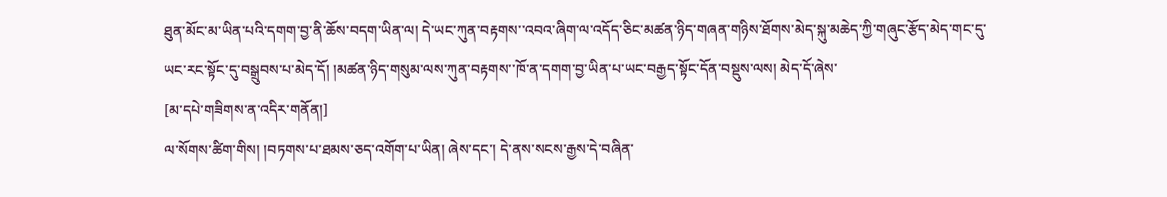ཐུན་མོང་མ་ཡིན་པའི་དགག་བྱ་ནི་ཆོས་བདག་ཡིན་ལ། དེ་ཡང་ཀུན་བརྟགས་་འབའ་ཞིག་ལ་འདོད་ཅིང་མཚན་ཉིད་གཞན་གཉིས་ཐོགས་མེད་སྐུ་མཆེད་ཀྱི་གཞུང་རྩོད་མེད་གང་དུ་ཡང་རང་སྟོང་དུ་བསྒྲུབས་པ་མེད་དོ། །མཚན་ཉིད་གསུམ་ལས་ཀུན་བརྟགས་་ཁོ་ན་དགག་བྱ་ཡིན་པ་ཡང་བརྒྱད་སྟོང་དོན་བསྡུས་ལས། མེད་དོ་ཞེས་
[མ་དཔེ་གཟིགས་ན་འདིར་གནོན།]
ལ་སོགས་ཚིག་གིས། །བཏགས་པ་ཐམས་ཅད་འགོག་པ་ཡིན། ཞེས་དང་། དེ་ནས་སངས་རྒྱས་དེ་བཞིན་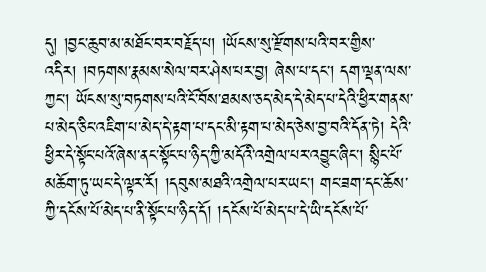དུ། །བྱང་ཆུབ་མ་མཐོང་བར་བརྗོད་པ། །ཡོངས་སུ་རྫོགས་པའི་བར་གྱིས་འདིར། །བཏགས་རྣམས་སེལ་བར་ཤེས་པར་བྱ། ཞེས་པ་དང་། དག་ལྡན་ལས་ཀྱང་། ཡོངས་སུ་བཏགས་པའི་ངོ་བོས་ཐམས་ཅད་མེད་དེ་མེད་པ་དེའི་ཕྱིར་གནས་པ་མེད་ཅིང་འཇིག་པ་མེད་དེ་རྟག་པ་དང་མི་རྟག་པ་མེད་ཅེས་བྱ་བའི་དོན་ཏེ། དེའི་ཕྱིར་དེ་སྟོང་པའོ་ཞེས་ནང་སྟོང་པ་ཉིད་ཀྱི་མདོའི་འགྲེལ་པར་འབྱུང་ཞིང་། སྙིང་པོ་མཆོག་ཏུ་ཡང་དེ་ལྟར་རོ། །དབུས་མཐའི་འགྲེལ་པར་ཡང་། གང་ཟག་དང་ཆོས་ཀྱི་དངོས་པོ་མེད་པ་ནི་སྟོང་པ་ཉིད་དོ། །དངོས་པོ་མེད་པ་དེ་ཡི་དངོས་པོ་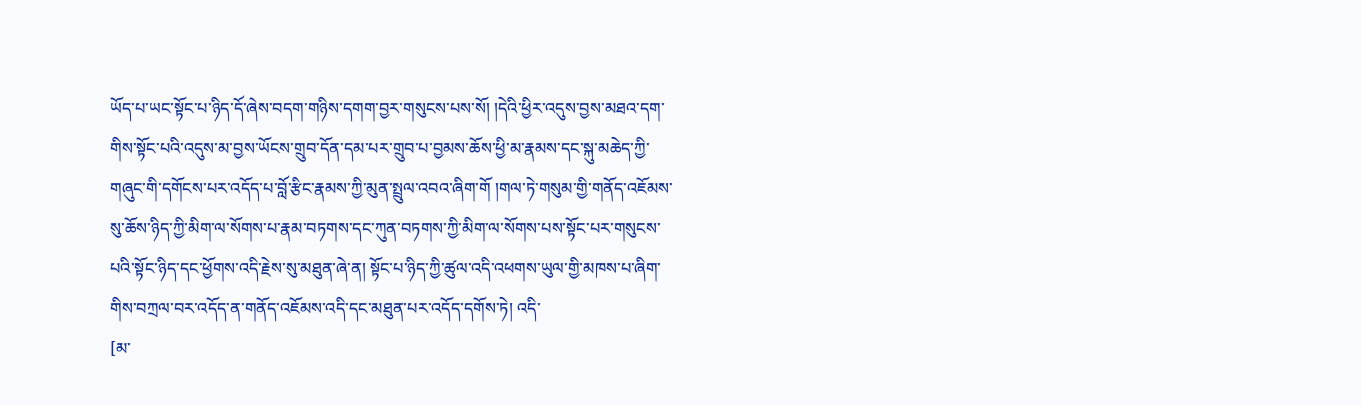ཡོད་པ་ཡང་སྟོང་པ་ཉིད་དོ་ཞེས་བདག་གཉིས་དགག་བྱར་གསུངས་པས་སོ། །དེའི་ཕྱིར་འདུས་བྱས་མཐའ་དག་གིས་སྟོང་པའི་འདུས་མ་བྱས་ཡོངས་གྲུབ་དོན་དམ་པར་གྲུབ་པ་བྱམས་ཆོས་ཕྱི་མ་རྣམས་དང་སྐུ་མཆེད་ཀྱི་གཞུང་གི་དགོངས་པར་འདོད་པ་བློ་རྩིང་རྣམས་ཀྱི་མུན་སྤྲུལ་འབའ་ཞིག་གོ །གལ་ཏེ་གསུམ་གྱི་གནོད་འཇོམས་སུ་ཆོས་ཉིད་ཀྱི་མིག་ལ་སོགས་པ་རྣམ་བཏགས་དང་ཀུན་བཏགས་ཀྱི་མིག་ལ་སོགས་པས་སྟོང་པར་གསུངས་པའི་སྟོང་ཉིད་དང་ཕྱོགས་འདི་རྗེས་སུ་མཐུན་ཞེ་ན། སྟོང་པ་ཉིད་ཀྱི་ཚུལ་འདི་འཕགས་ཡུལ་གྱི་མཁས་པ་ཞིག་གིས་བཀྲལ་བར་འདོད་ན་གནོད་འཇོམས་འདི་དང་མཐུན་པར་འདོད་དགོས་ཏེ། འདི་
[མ་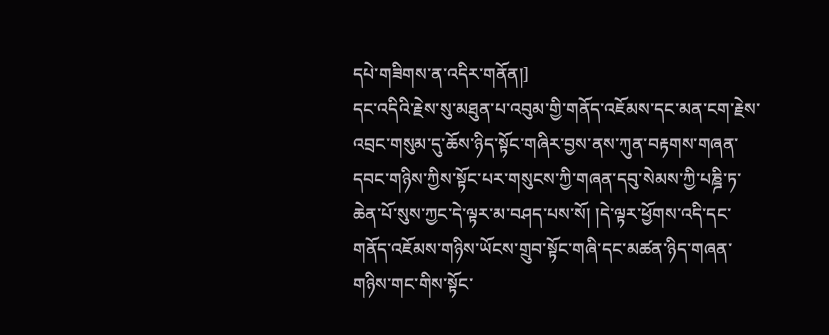དཔེ་གཟིགས་ན་འདིར་གནོན།]
དང་འདིའི་རྗེས་སུ་མཐུན་པ་འབུམ་གྱི་གནོད་འཇོམས་དང་མན་ངག་རྗེས་འབྲང་གསུམ་དུ་ཆོས་ཉིད་སྟོང་གཞིར་བྱས་ནས་ཀུན་བརྟགས་གཞན་དབང་གཉིས་ཀྱིས་སྟོང་པར་གསུངས་ཀྱི་གཞན་དབུ་སེམས་ཀྱི་པཎྜི་ཏ་ཆེན་པོ་སུས་ཀྱང་དེ་ལྟར་མ་བཤད་པས་སོ། །དེ་ལྟར་ཕྱོགས་འདི་དང་གནོད་འཇོམས་གཉིས་ཡོངས་གྲུབ་སྟོང་གཞི་དང་མཚན་ཉིད་གཞན་གཉིས་གང་གིས་སྟོང་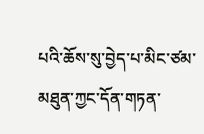པའི་ཆོས་སུ་བྱེད་པ་མིང་ཙམ་མཐུན་ཀྱང་དོན་གཏན་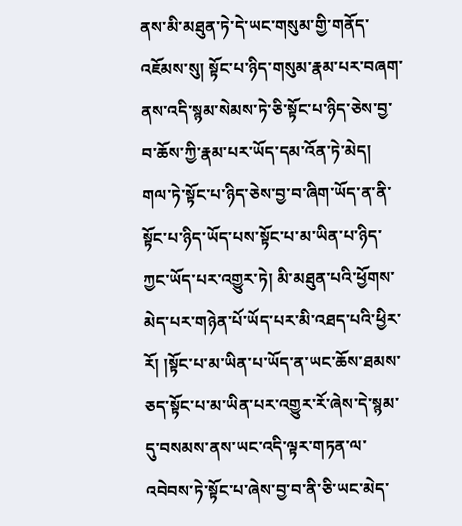ནས་མི་མཐུན་ཏེ་དེ་ཡང་གསུམ་གྱི་གནོད་འཇོམས་སུ། སྟོང་པ་ཉིད་གསུམ་རྣམ་པར་བཞག་ནས་འདི་སྙམ་སེམས་ཏེ་ཅི་སྟོང་པ་ཉིད་ཅེས་བྱ་བ་ཆོས་ཀྱི་རྣམ་པར་ཡོད་དམ་འོན་ཏེ་མེད། གལ་ཏེ་སྟོང་པ་ཉིད་ཅེས་བྱ་བ་ཞིག་ཡོད་ན་ནི་སྟོང་པ་ཉིད་ཡོད་པས་སྟོང་པ་མ་ཡིན་པ་ཉིད་ཀྱང་ཡོད་པར་འགྱུར་ཏེ། མི་མཐུན་པའི་ཕྱོགས་མེད་པར་གཉེན་པོ་ཡོད་པར་མི་འཐད་པའི་ཕྱིར་རོ། །སྟོང་པ་མ་ཡིན་པ་ཡོད་ན་ཡང་ཆོས་ཐམས་ཅད་སྟོང་པ་མ་ཡིན་པར་འགྱུར་རོ་ཞེས་དེ་སྙམ་དུ་བསམས་ནས་ཡང་འདི་ལྟར་གཏན་ལ་འབེབས་ཏེ་སྟོང་པ་ཞེས་བྱ་བ་ནི་ཅི་ཡང་མེད་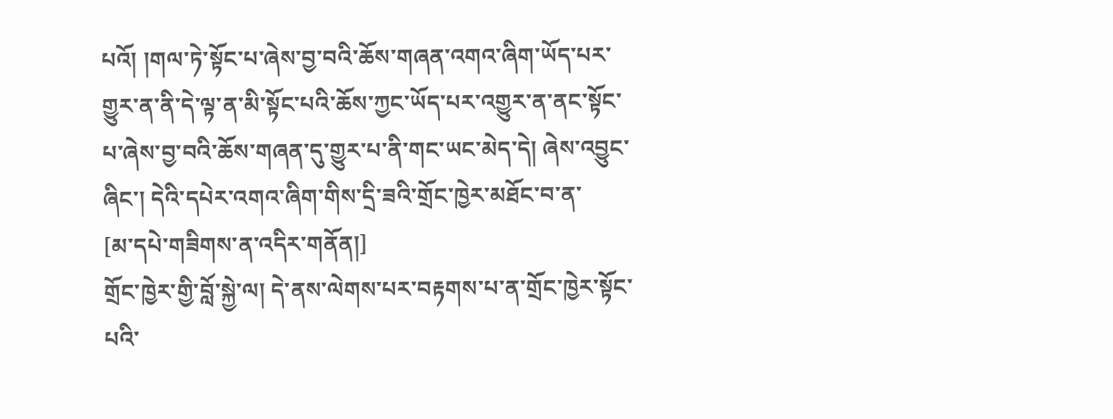པའོ། །གལ་ཏེ་སྟོང་པ་ཞེས་བྱ་བའི་ཆོས་གཞན་འགའ་ཞིག་ཡོད་པར་གྱུར་ན་ནི་དེ་ལྟ་ན་མི་སྟོང་པའི་ཆོས་ཀྱང་ཡོད་པར་འགྱུར་ན་ནང་སྟོང་པ་ཞེས་བྱ་བའི་ཆོས་གཞན་དུ་གྱུར་པ་ནི་གང་ཡང་མེད་དེ། ཞེས་འབྱུང་ཞིང་། དེའི་དཔེར་འགའ་ཞིག་གིས་དྲི་ཟའི་གྲོང་ཁྱེར་མཐོང་བ་ན་
[མ་དཔེ་གཟིགས་ན་འདིར་གནོན།]
གྲོང་ཁྱེར་གྱི་བློ་སྐྱེ་ལ། དེ་ནས་ལེགས་པར་བརྟགས་པ་ན་གྲོང་ཁྱེར་སྟོང་པའི་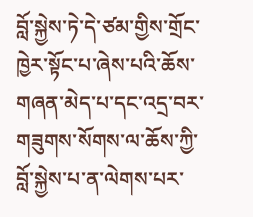བློ་སྐྱེས་ཏེ་དེ་ཙམ་གྱིས་གྲོང་ཁྱེར་སྟོང་པ་ཞེས་པའི་ཆོས་གཞན་མེད་པ་དང་འདྲ་བར་གཟུགས་སོགས་ལ་ཆོས་ཀྱི་བློ་སྐྱེས་པ་ན་ལེགས་པར་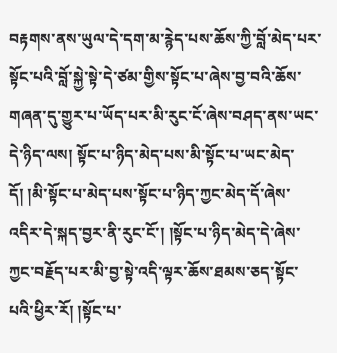བརྟགས་ནས་ཡུལ་དེ་དག་མ་རྙེད་པས་ཆོས་ཀྱི་བློ་མེད་པར་སྟོང་པའི་བློ་སྐྱེ་སྟེ་དེ་ཙམ་གྱིས་སྟོང་པ་ཞེས་བྱ་བའི་ཆོས་གཞན་དུ་གྱུར་པ་ཡོད་པར་མི་རུང་ངོ་ཞེས་བཤད་ནས་ཡང་དེ་ཉིད་ལས། སྟོང་པ་ཉིད་མེད་པས་མི་སྟོང་པ་ཡང་མེད་དོ། །མི་སྟོང་པ་མེད་པས་སྟོང་པ་ཉིད་ཀྱང་མེད་དོ་ཞེས་འདིར་དེ་སྐད་བྱར་ནི་རུང་ངོ་། །སྟོང་པ་ཉིད་མེད་དེ་ཞེས་ཀྱང་བརྗོད་པར་མི་བྱ་སྟེ་འདི་ལྟར་ཆོས་ཐམས་ཅད་སྟོང་པའི་ཕྱིར་རོ། །སྟོང་པ་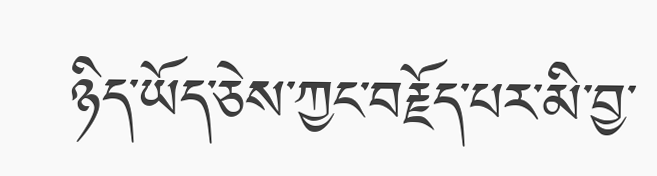ཉིད་ཡོད་ཅེས་ཀྱང་བརྗོད་པར་མི་བྱ་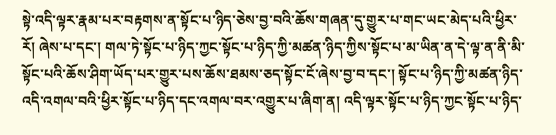སྟེ་འདི་ལྟར་རྣམ་པར་བརྟགས་ན་སྟོང་པ་ཉིད་ཅེས་བྱ་བའི་ཆོས་གཞན་དུ་གྱུར་པ་གང་ཡང་མེད་པའི་ཕྱིར་རོ། ཞེས་པ་དང་། གལ་ཏེ་སྟོང་པ་ཉིད་ཀྱང་སྟོང་པ་ཉིད་ཀྱི་མཚན་ཉིད་ཀྱིས་སྟོང་པ་མ་ཡིན་ན་དེ་ལྟ་ན་ནི་མི་སྟོང་པའི་ཆོས་ཤིག་ཡོད་པར་གྱུར་པས་ཆོས་ཐམས་ཅད་སྟོང་ངོ་ཞེས་བྱ་བ་དང་། སྟོང་པ་ཉིད་ཀྱི་མཚན་ཉིད་འདི་འགལ་བའི་ཕྱིར་སྟོང་པ་ཉིད་དང་འགལ་བར་འགྱུར་པ་ཞིག་ན། འདི་ལྟར་སྟོང་པ་ཉིད་ཀྱང་སྟོང་པ་ཉིད་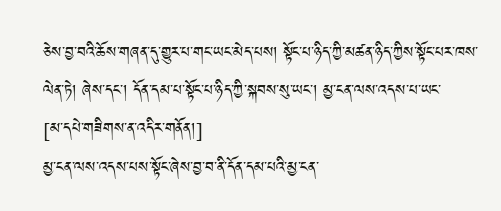ཅེས་བྱ་བའི་ཆོས་གཞན་དུ་གྱུར་པ་གང་ཡང་མེད་པས། སྟོང་པ་ཉིད་ཀྱི་མཚན་ཉིད་ཀྱིས་སྟོང་པར་ཁས་ལེན་ཏེ། ཞེས་དང་། དོན་དམ་པ་སྟོང་པ་ཉིད་ཀྱི་སྐབས་སུ་ཡང་། མྱ་ངན་ལས་འདས་པ་ཡང་
[མ་དཔེ་གཟིགས་ན་འདིར་གནོན།]
མྱ་ངན་ལས་འདས་པས་སྟོང་ཞེས་བྱ་བ་ནི་དོན་དམ་པའི་མྱ་ངན་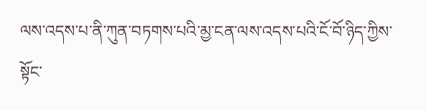ལས་འདས་པ་ནི་ཀུན་བཏགས་པའི་མྱ་ངན་ལས་འདས་པའི་ངོ་བོ་ཉིད་ཀྱིས་སྟོང་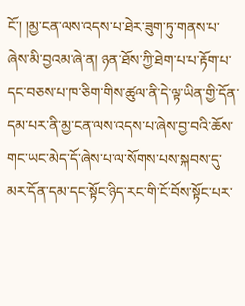ངོ་། །མྱ་ངན་ལས་འདས་པ་ཐེར་ཟུག་ཏུ་གནས་པ་ཞེས་མི་བྱའམ་ཞེ་ན། ཉན་ཐོས་ཀྱི་ཐེག་པ་པ་རྟོག་པ་དང་བཅས་པ་ཁ་ཅིག་གིས་ཚུལ་ནི་དེ་ལྟ་ཡིན་གྱི་དོན་དམ་པར་ནི་མྱ་ངན་ལས་འདས་པ་ཞེས་བྱ་བའི་ཆོས་གང་ཡང་མེད་དོ་ཞེས་པ་ལ་སོགས་པས་སྐབས་དུ་མར་དོན་དམ་དང་སྟོང་ཉིད་རང་གི་ངོ་བོས་སྟོང་པར་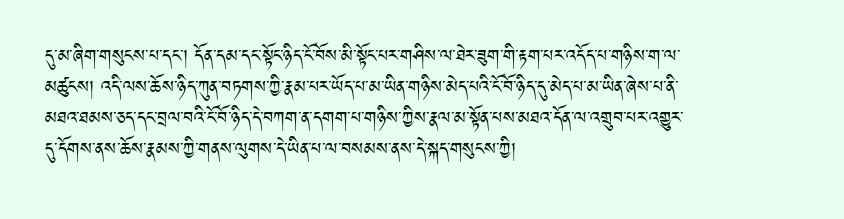དུ་མ་ཞིག་གསུངས་པ་དང་། དོན་དམ་དང་སྟོང་ཉིད་ངོ་བོས་མི་སྟོང་པར་གཤིས་ལ་ཐེར་ཟུག་གི་རྟག་པར་འདོད་པ་གཉིས་ག་ལ་མཚུངས། འདི་ལས་ཆོས་ཉིད་ཀུན་བཏགས་ཀྱི་རྣམ་པར་ཡོད་པ་མ་ཡིན་གཉིས་མེད་པའི་ངོ་བོ་ཉིད་དུ་མེད་པ་མ་ཡིན་ཞེས་པ་ནི་མཐའ་ཐམས་ཅད་དང་བྲལ་བའི་ངོ་བོ་ཉིད་དེ་བཀག་ན་དགག་པ་གཉིས་ཀྱིས་རྣལ་མ་སྟོན་པས་མཐའ་དོན་ལ་འགྲུབ་པར་འགྱུར་དུ་དོགས་ནས་ཆོས་རྣམས་ཀྱི་གནས་ལུགས་དེ་ཡིན་པ་ལ་བསམས་ནས་དེ་སྐད་གསུངས་ཀྱི།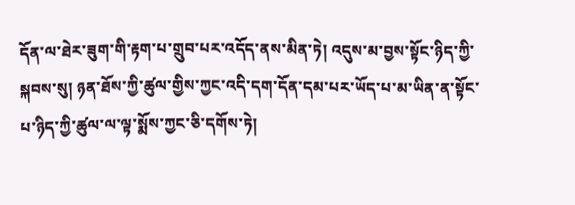དོན་ལ་ཐེར་ཟུག་གི་རྟག་པ་གྲུབ་པར་འདོད་ནས་མིན་ཏེ། འདུས་མ་བྱས་སྟོང་ཉིད་ཀྱི་སྐབས་སུ། ཉན་ཐོས་ཀྱི་ཚུལ་གྱིས་ཀྱང་འདི་དག་དོན་དམ་པར་ཡོད་པ་མ་ཡིན་ན་སྟོང་པ་ཉིད་ཀྱི་ཚུལ་ལ་ལྟ་སྨོས་ཀྱང་ཅི་དགོས་ཏེ།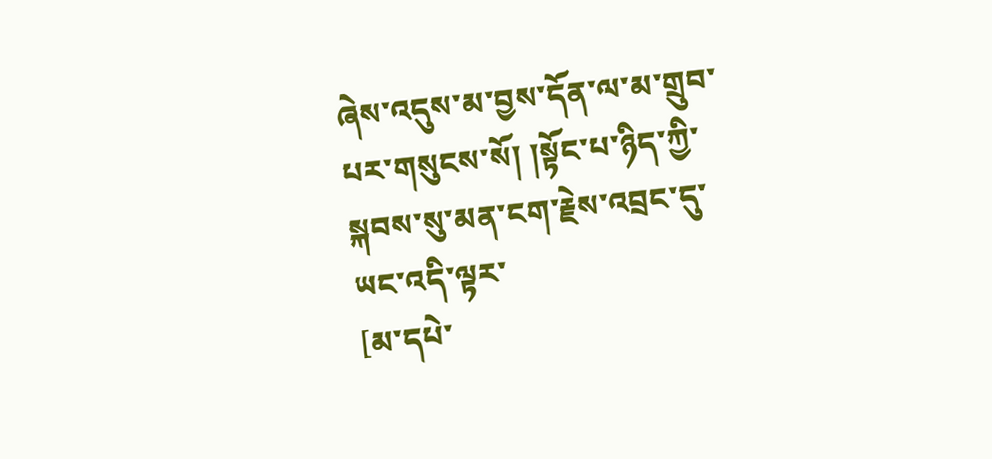ཞེས་འདུས་མ་བྱས་དོན་ལ་མ་གྲུབ་པར་གསུངས་སོ། །སྟོང་པ་ཉིད་ཀྱི་སྐབས་སུ་མན་ངག་རྗེས་འབྲང་དུ་ཡང་འདི་ལྟར་
[མ་དཔེ་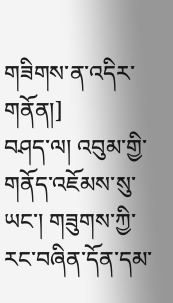གཟིགས་ན་འདིར་གནོན།]
བཤད་ལ། འབུམ་གྱི་གནོད་འཇོམས་སུ་ཡང་། གཟུགས་ཀྱི་རང་བཞིན་དོན་དམ་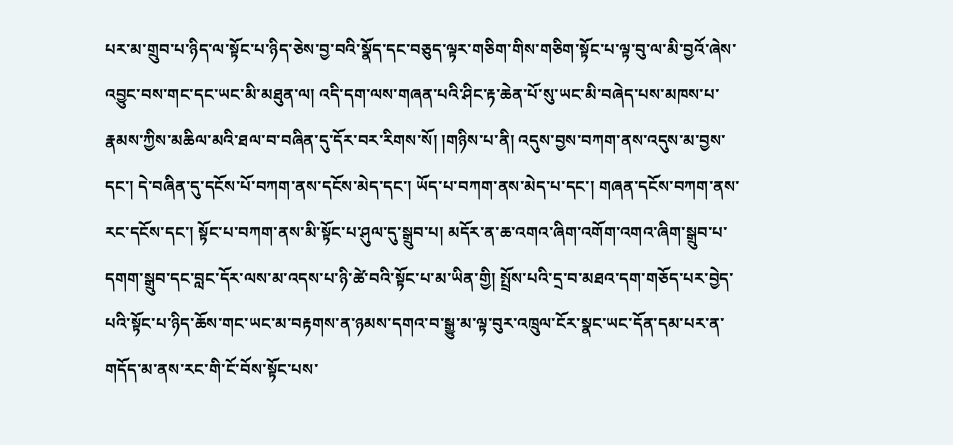པར་མ་གྲུབ་པ་ཉིད་ལ་སྟོང་པ་ཉིད་ཅེས་བྱ་བའི་སྣོད་དང་བཅུད་ལྟར་གཅིག་གིས་གཅིག་སྟོང་པ་ལྟ་བུ་ལ་མི་བྱའོ་ཞེས་འབྱུང་བས་གང་དང་ཡང་མི་མཐུན་ལ། འདི་དག་ལས་གཞན་པའི་ཤིང་རྟ་ཆེན་པོ་སུ་ཡང་མི་བཞེད་པས་མཁས་པ་རྣམས་ཀྱིས་མཆིལ་མའི་ཐལ་བ་བཞིན་དུ་དོར་བར་རིགས་སོ། །གཉིས་པ་ནི། འདུས་བྱས་བཀག་ནས་འདུས་མ་བྱས་དང་། དེ་བཞིན་དུ་དངོས་པོ་བཀག་ནས་དངོས་མེད་དང་། ཡོད་པ་བཀག་ནས་མེད་པ་དང་། གཞན་དངོས་བཀག་ནས་རང་དངོས་དང་། སྟོང་པ་བཀག་ནས་མི་སྟོང་པ་ཤུལ་དུ་སྒྲུབ་པ། མདོར་ན་ཆ་འགའ་ཞིག་འགོག་འགའ་ཞིག་སྒྲུབ་པ་དགག་སྒྲུབ་དང་བླང་དོར་ལས་མ་འདས་པ་ཉི་ཚེ་བའི་སྟོང་པ་མ་ཡིན་གྱི། སྤྲོས་པའི་དྲ་བ་མཐའ་དག་གཅོད་པར་བྱེད་པའི་སྟོང་པ་ཉིད་ཆོས་གང་ཡང་མ་བརྟགས་ན་ཉམས་དགའ་བ་སྒྱུ་མ་ལྟ་བུར་འཁྲུལ་ངོར་སྣང་ཡང་དོན་དམ་པར་ན་གདོད་མ་ནས་རང་གི་ངོ་བོས་སྟོང་པས་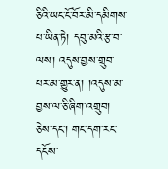ཅིའི་ཡང་ངོ་བོར་མི་དམིགས་པ་ཡིན་ཏེ། དབུ་མའི་རྩ་བ་ལས། འདུས་བྱས་གྲུབ་པར་མ་གྱུར་ན། །འདུས་མ་བྱས་ལ་ཅི་ཞིག་འགྲུབ། ཅེས་དང་། གང་དག་རང་དངོས་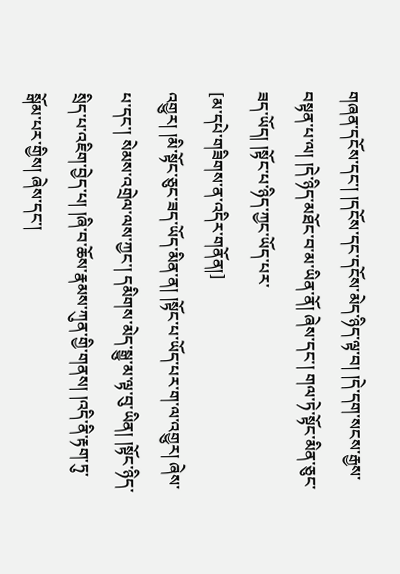གཞན་དངོས་དང་། །དངོས་དང་དངོས་མེད་ཉིད་ལྟ་བ། །དེ་དག་སངས་རྒྱས་བསྟན་པ་ལ། །དེ་ཉིད་མཐོང་བ་མ་ཡིན་ནོ། ཞེས་དང་། གལ་ཏེ་སྟོང་མིན་ཅུང་ཟད་ཡོད། །སྟོང་པ་ཉིད་ཀྱང་ཡོད་པར་
[མ་དཔེ་གཟིགས་ན་འདིར་གནོན།]
འགྱུར། །མི་སྟོང་ཅུང་ཟད་ཡོད་མིན་ན། །སྟོང་པ་ཡོད་པར་ག་ལ་འགྱུར། ཞེས་པ་དང་། སེམས་འགྲེལ་ལས་ཀྱང་། དམིགས་མེད་སྒྱུ་མ་ལྟ་བུ་ཡིན། །སྟོང་ཉིད་སྲིད་པ་འཇིག་བྱེད་པ། །ཞི་བ་ཆོས་རྣམས་ཀུན་གྱི་གནས། །འདི་ནི་རྟག་ཏུ་སྒོམ་པར་གྱིས། ཞེས་དང་།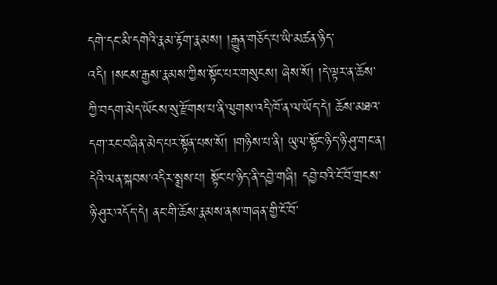དགེ་དང་མི་དགེའི་རྣམ་རྟོག་རྣམས། །རྒྱུན་གཅོད་པ་ཡི་མཚན་ཉིད་འདི། །སངས་རྒྱས་རྣམས་ཀྱིས་སྟོང་པར་གསུངས། ཞེས་སོ། །དེ་ལྟར་ན་ཆོས་ཀྱི་བདག་མེད་ཡོངས་སུ་རྫོགས་པ་ནི་ལུགས་འདི་ཁོ་ན་ལ་ཡོད་དེ། ཆོས་མཐའ་དག་རང་བཞིན་མེད་པར་སྟོན་པས་སོ། །གཉིས་པ་ནི། ཡུལ་སྟོང་ཉིད་ཉི་ཤུ་གང་ན། དེའི་ལན་སྐབས་འདིར་སྨྲས་པ། སྟོང་པ་ཉིད་ནི་དབྱེ་གཞི། དབྱེ་བའི་ངོ་བོ་གྲངས་ཉི་ཤུར་འདོད་དེ། ནང་གི་ཆོས་རྣམས་ནས་གཞན་གྱི་ངོ་བོ་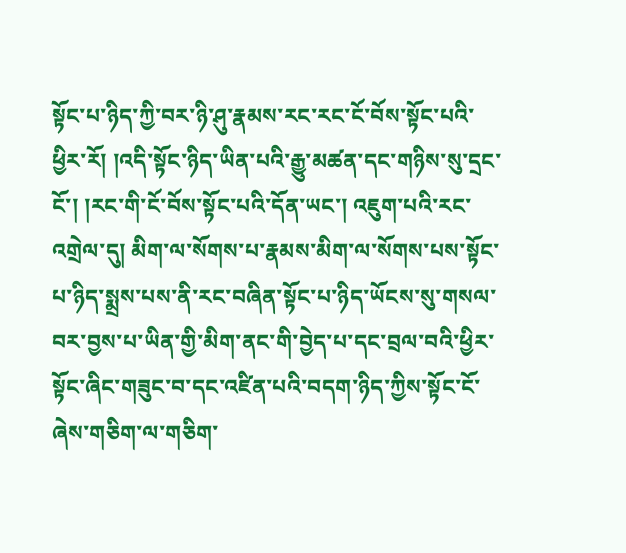སྟོང་པ་ཉིད་ཀྱི་བར་ཉི་ཤུ་རྣམས་རང་རང་ངོ་བོས་སྟོང་པའི་ཕྱིར་རོ། །འདི་སྟོང་ཉིད་ཡིན་པའི་རྒྱུ་མཚན་དང་གཉིས་སུ་དྲང་ངོ་། །རང་གི་ངོ་བོས་སྟོང་པའི་དོན་ཡང་། འཇུག་པའི་རང་འགྲེལ་དུ། མིག་ལ་སོགས་པ་རྣམས་མིག་ལ་སོགས་པས་སྟོང་པ་ཉིད་སྨྲས་པས་ནི་རང་བཞིན་སྟོང་པ་ཉིད་ཡོངས་སུ་གསལ་བར་བྱས་པ་ཡིན་གྱི་མིག་ནང་གི་བྱེད་པ་དང་བྲལ་བའི་ཕྱིར་སྟོང་ཞིང་གཟུང་བ་དང་འཛིན་པའི་བདག་ཉིད་ཀྱིས་སྟོང་ངོ་ཞེས་གཅིག་ལ་གཅིག་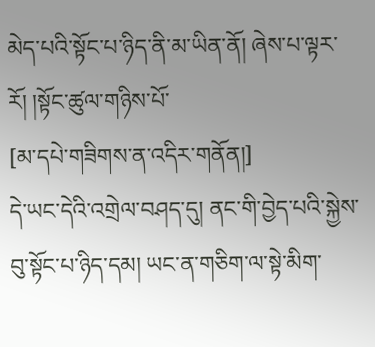མེད་པའི་སྟོང་པ་ཉིད་ནི་མ་ཡིན་ནོ། ཞེས་པ་ལྟར་རོ། །སྟོང་ཚུལ་གཉིས་པོ་
[མ་དཔེ་གཟིགས་ན་འདིར་གནོན།]
དེ་ཡང་དེའི་འགྲེལ་བཤད་དུ། ནང་གི་བྱེད་པའི་སྐྱེས་བུ་སྟོང་པ་ཉིད་དམ། ཡང་ན་གཅིག་ལ་སྟེ་མིག་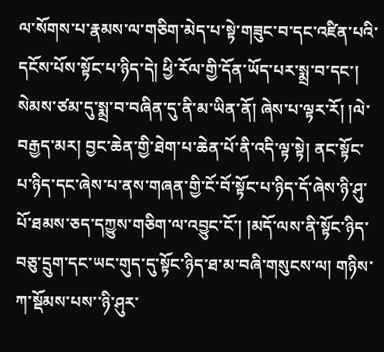ལ་སོགས་པ་རྣམས་ལ་གཅིག་མེད་པ་སྟེ་གཟུང་བ་དང་འཛིན་པའི་དངོས་པོས་སྟོང་པ་ཉིད་དེ། ཕྱི་རོལ་གྱི་དོན་ཡོད་པར་སྨྲ་བ་དང་། སེམས་ཙམ་དུ་སྨྲ་བ་བཞིན་དུ་ནི་མ་ཡིན་ནོ། ཞེས་པ་ལྟར་རོ། །ལེ་བརྒྱད་མར། བྱང་ཆེན་གྱི་ཐེག་པ་ཆེན་པོ་ནི་འདི་ལྟ་སྟེ། ནང་སྟོང་པ་ཉིད་དང་ཞེས་པ་ནས་གཞན་གྱི་ངོ་བོ་སྟོང་པ་ཉིད་དོ་ཞེས་ཉི་ཤུ་པོ་ཐམས་ཅད་དཀྱུས་གཅིག་ལ་འབྱུང་ངོ་། །མདོ་ལས་ནི་སྟོང་ཉིད་བཅུ་དྲུག་དང་ཡང་གུད་དུ་སྟོང་ཉིད་ཐ་མ་བཞི་གསུངས་ལ། གཉིས་ཀ་སྡོམས་པས་་ཉི་ཤུར་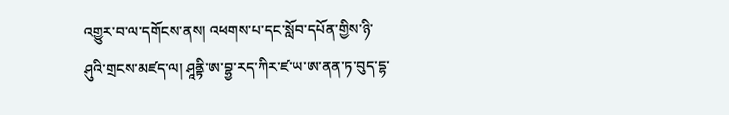འགྱུར་བ་ལ་དགོངས་ནས། འཕགས་པ་དང་སློབ་དཔོན་གྱིས་ཉི་ཤུའི་གྲངས་མཛད་ལ། ཤཱནྟི་ཨ་བྷྱ་རད་ཀིར་ཛ་ཡ་ཨ་ནན་ཏ་བུད་དྷ་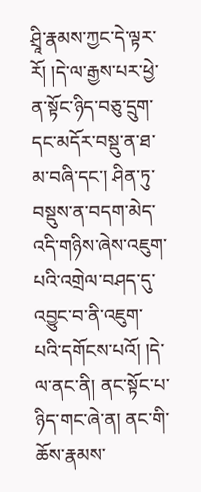ཤྲཱི་རྣམས་ཀྱང་དེ་ལྟར་རོ། །དེ་ལ་རྒྱས་པར་ཕྱེ་ན་སྟོང་ཉིད་བཅུ་དྲུག་དང་མདོར་བསྡུ་ན་ཐ་མ་བཞི་དང་། ཤིན་ཏུ་བསྡུས་ན་བདག་མེད་འདི་གཉིས་ཞེས་འཇུག་པའི་འགྲེལ་བཤད་དུ་འབྱུང་བ་ནི་འཇུག་པའི་དགོངས་པའོ། །དེ་ལ་ནང་ནི། ནང་སྟོང་པ་ཉིད་གང་ཞེ་ན། ནང་གི་ཆོས་རྣམས་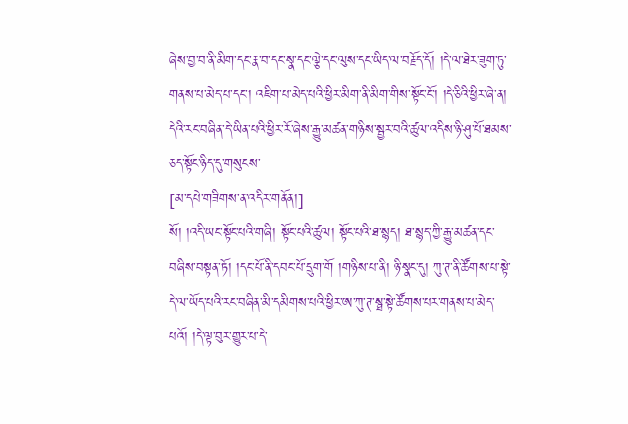ཞེས་བྱ་བ་ནི་མིག་དང་རྣ་བ་དང་སྣ་དང་ལྕེ་དང་ལུས་དང་ཡིད་ལ་བརྗོད་དོ། །དེ་ལ་ཐེར་ཟུག་ཏུ་གནས་པ་མེད་པ་དང་། འཇིག་པ་མེད་པའི་ཕྱིར་མིག་ནི་མིག་གིས་སྟོང་ངོ་། །དེ་ཅིའི་ཕྱིར་ཞེ་ན། དེའི་རང་བཞིན་དེ་ཡིན་པའི་ཕྱིར་རོ་ཞེས་རྒྱུ་མཚན་གཉིས་སྦྱར་བའི་ཚུལ་འདིས་ཉི་ཤུ་པོ་ཐམས་ཅད་སྟོང་ཉིད་དུ་གསུངས་
[མ་དཔེ་གཟིགས་ན་འདིར་གནོན།]
སོ། །འདི་ཡང་སྟོང་པའི་གཞི། སྟོང་པའི་ཚུལ། སྟོང་པའི་ཐ་སྙད། ཐ་སྙད་ཀྱི་རྒྱུ་མཚན་དང་བཞིས་བསྟན་ཏོ། །དང་པོ་ནི་དབང་པོ་དྲུག་གོ །གཉིས་པ་ནི། ཉི་སྣང་དུ། ཀུ་ཊ་ནི་ཚོགས་པ་སྟེ་དེ་ལ་ཡོད་པའི་རང་བཞིན་མི་དམིགས་པའི་ཕྱིར་ཨ་ཀུ་ཊ་སྠ་སྟེ་ཚོགས་པར་གནས་པ་མེད་པའོ། །དེ་ལྟ་བུར་གྱུར་པ་དེ་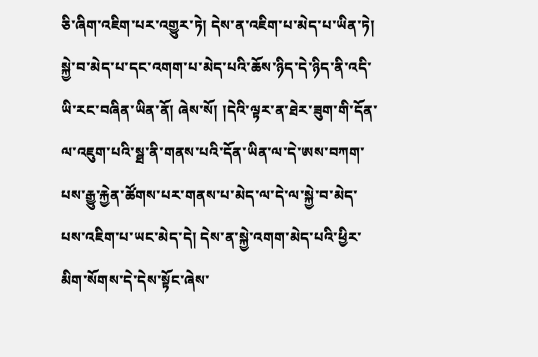ཅི་ཞིག་འཇིག་པར་འགྱུར་ཏེ། དེས་ན་འཇིག་པ་མེད་པ་ཡིན་ཏེ། སྐྱེ་བ་མེད་པ་དང་འགག་པ་མེད་པའི་ཆོས་ཉིད་དེ་ཉིད་ནི་འདི་ཡི་རང་བཞིན་ཡིན་ནོ། ཞེས་སོ། །དེའི་ལྟར་ན་ཐེར་ཟུག་གི་དོན་ལ་འཇུག་པའི་སྠ་ནི་གནས་པའི་དོན་ཡིན་ལ་དེ་ཨས་བཀག་པས་རྒྱུ་རྐྱེན་ཚོགས་པར་གནས་པ་མེད་ལ་དེ་ལ་སྐྱེ་བ་མེད་པས་འཇིག་པ་ཡང་མེད་དེ། དེས་ན་སྐྱེ་འགག་མེད་པའི་ཕྱིར་མིག་སོགས་དེ་དེས་སྟོང་ཞེས་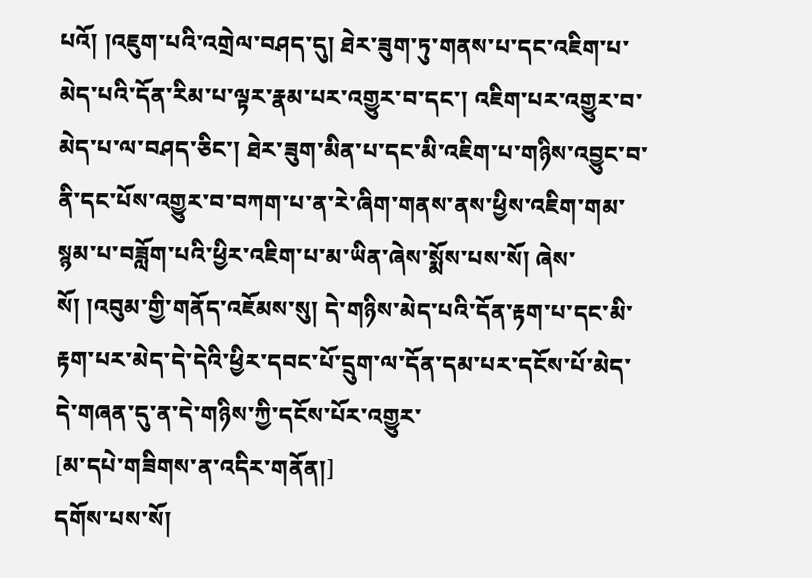པའོ། །འཇུག་པའི་འགྲེལ་བཤད་དུ། ཐེར་ཟུག་ཏུ་གནས་པ་དང་འཇིག་པ་མེད་པའི་དོན་རིམ་པ་ལྟར་རྣམ་པར་འགྱུར་བ་དང་། འཇིག་པར་འགྱུར་བ་མེད་པ་ལ་བཤད་ཅིང་། ཐེར་ཟུག་མིན་པ་དང་མི་འཇིག་པ་གཉིས་འབྱུང་བ་ནི་དང་པོས་འགྱུར་བ་བཀག་པ་ན་རེ་ཞིག་གནས་ནས་ཕྱིས་འཇིག་གམ་སྙམ་པ་བཟློག་པའི་ཕྱིར་འཇིག་པ་མ་ཡིན་ཞེས་སྨོས་པས་སོ། ཞེས་སོ། །འབུམ་གྱི་གནོད་འཇོམས་སུ། དེ་གཉིས་མེད་པའི་དོན་རྟག་པ་དང་མི་རྟག་པར་མེད་དེ་དེའི་ཕྱིར་དབང་པོ་དྲུག་ལ་དོན་དམ་པར་དངོས་པོ་མེད་དེ་གཞན་དུ་ན་དེ་གཉིས་ཀྱི་དངོས་པོར་འགྱུར་
[མ་དཔེ་གཟིགས་ན་འདིར་གནོན།]
དགོས་པས་སོ།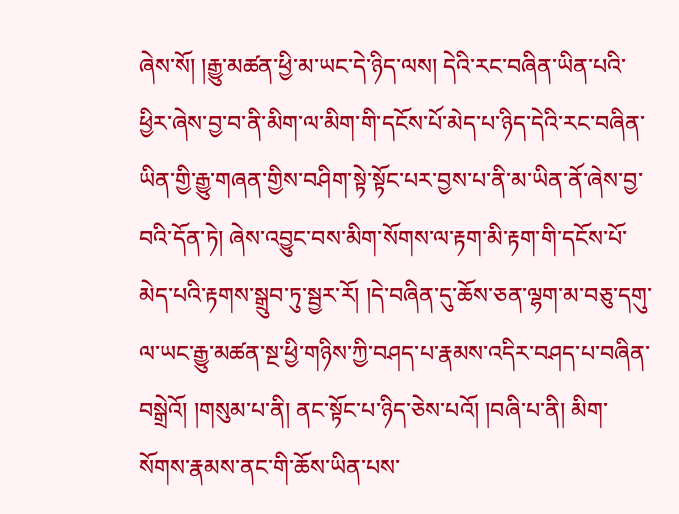ཞེས་སོ། །རྒྱུ་མཚན་ཕྱི་མ་ཡང་དེ་ཉིད་ལས། དེའི་རང་བཞིན་ཡིན་པའི་ཕྱིར་ཞེས་བྱ་བ་ནི་མིག་ལ་མིག་གི་དངོས་པོ་མེད་པ་ཉིད་དེའི་རང་བཞིན་ཡིན་གྱི་རྒྱུ་གཞན་གྱིས་བཤིག་སྟེ་སྟོང་པར་བྱས་པ་ནི་མ་ཡིན་ནོ་ཞེས་བྱ་བའི་དོན་ཏེ། ཞེས་འབྱུང་བས་མིག་སོགས་ལ་རྟག་མི་རྟག་གི་དངོས་པོ་མེད་པའི་རྟགས་སྒྲུབ་ཏུ་སྦྱར་རོ། །དེ་བཞིན་དུ་ཆོས་ཅན་ལྷག་མ་བཅུ་དགུ་ལ་ཡང་རྒྱུ་མཚན་སྔ་ཕྱི་གཉིས་ཀྱི་བཤད་པ་རྣམས་འདིར་བཤད་པ་བཞིན་བསྒྲེའོ། །གསུམ་པ་ནི། ནང་སྟོང་པ་ཉིད་ཅེས་པའོ། །བཞི་པ་ནི། མིག་སོགས་རྣམས་ནང་གི་ཆོས་ཡིན་པས་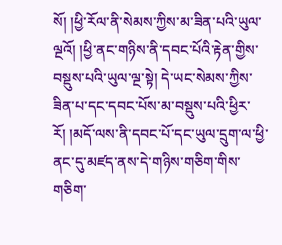སོ། །ཕྱི་རོལ་ནི་སེམས་ཀྱིས་མ་ཟིན་པའི་ཡུལ་ལྔའོ། །ཕྱི་ནང་གཉིས་ནི་དབང་པོའི་རྟེན་གྱིས་བསྡུས་པའི་ཡུལ་ལྔ་སྟེ། དེ་ཡང་སེམས་ཀྱིས་ཟིན་པ་དང་དབང་པོས་མ་བསྡུས་པའི་ཕྱིར་རོ། །མདོ་ལས་ནི་དབང་པོ་དང་ཡུལ་དྲུག་ལ་ཕྱི་ནང་དུ་མཛད་ནས་དེ་གཉིས་གཅིག་གིས་གཅིག་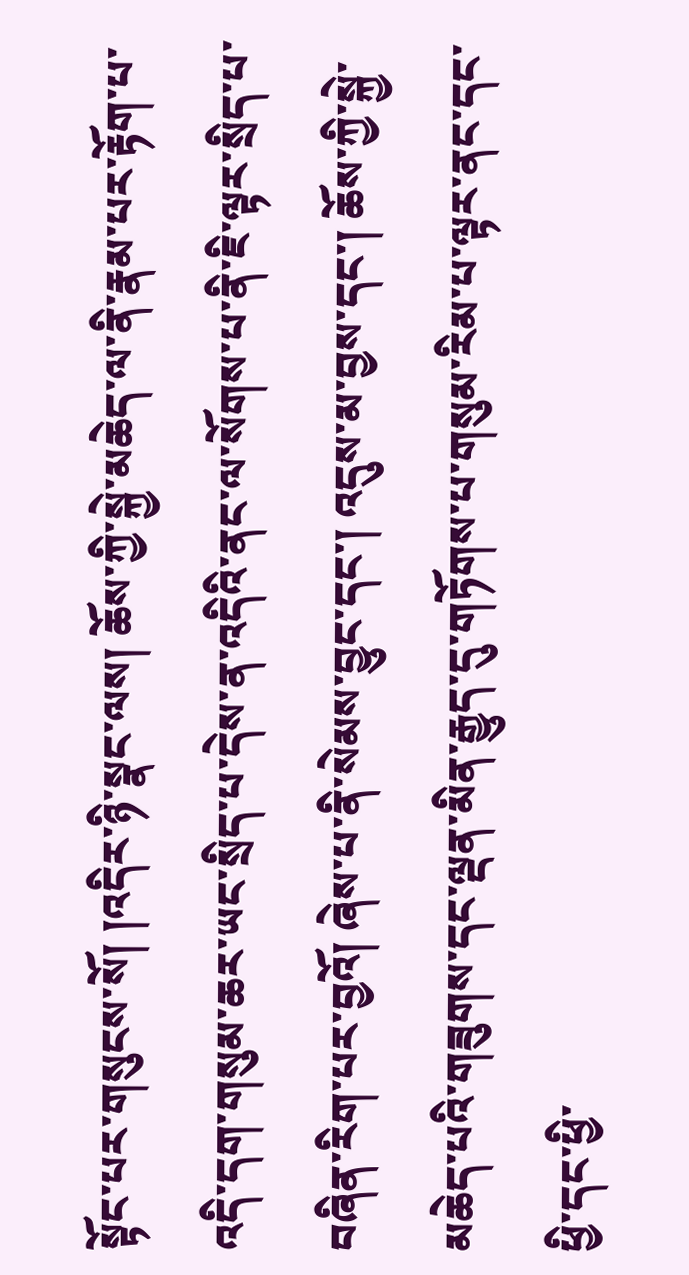སྟོང་པར་གསུངས་སོ། །འདིར་ཉི་སྣང་ལས། ཆོས་ཀྱི་སྐྱེ་མཆེད་ལ་ནི་རྣམ་པར་རྟོག་པ་འདི་དག་གསུམ་ཆར་ཡང་སྲིད་པ་དེས་ན་འདིའི་ནང་ལ་སོགས་པ་ནི་ཇི་ལྟར་སྲིད་པ་བཞིན་རིག་པར་བྱའོ། ཞེས་པ་ནི་སེམས་བྱུང་དང་། འདུས་མ་བྱས་དང་། ཆོས་ཀྱི་སྐྱེ་མཆེད་པའི་གཟུགས་དང་ལྡན་མིན་རྒྱུད་དུ་གཏོགས་པ་གསུམ་རིམ་པ་ལྟར་ནང་དང་ཕྱི་དང་ཕྱི་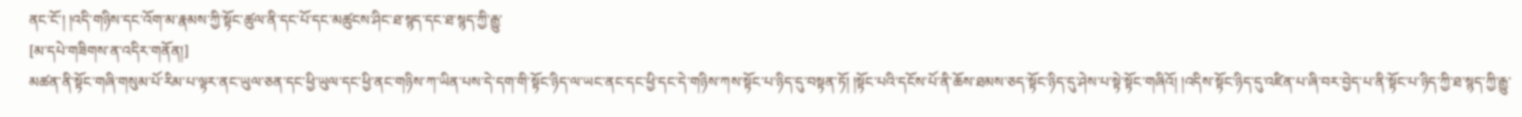ནང་ངོ་། །འདི་གཉིས་དང་འོག་མ་རྣམས་ཀྱི་སྟོང་ཚུལ་ནི་དང་པོ་དང་མཚུངས་ཤིང་ཐ་སྙད་དང་ཐ་སྙད་ཀྱི་རྒྱུ་
[མ་དཔེ་གཟིགས་ན་འདིར་གནོན།]
མཚན་ནི་སྟོང་གཞི་གསུམ་པོ་རིམ་པ་ལྟར་ནང་ཡུལ་ཅན་དང་ཕྱི་ཡུལ་དང་ཕྱི་ནང་གཉིས་ཀ་ཡིན་པས་དེ་དག་གི་སྟོང་ཉིད་ལ་ཡང་ནང་དང་ཕྱི་དང་དེ་གཉིས་ཀས་སྟོང་པ་ཉིད་དུ་བསྟན་ཏོ། །སྟོང་པའི་དངོས་པོ་ནི་ཆོས་ཐམས་ཅད་སྟོང་ཉིད་དུ་ཤེས་པ་སྟེ་སྟོང་གཞིའོ། །འདིས་སྟོང་ཉིད་དུ་འཛིན་པ་ཞི་བར་བྱེད་པ་ནི་སྟོང་པ་ཉིད་ཀྱི་ཐ་སྙད་ཀྱི་རྒྱུ་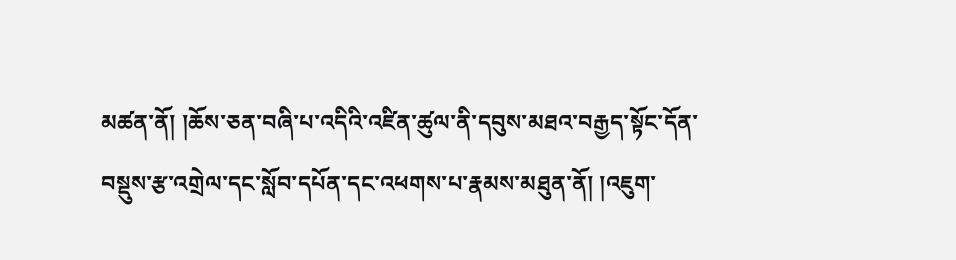མཚན་ནོ། །ཆོས་ཅན་བཞི་པ་འདིའི་འཛིན་ཚུལ་ནི་དབུས་མཐའ་བརྒྱད་སྟོང་དོན་བསྡུས་རྩ་འགྲེལ་དང་སློབ་དཔོན་དང་འཕགས་པ་རྣམས་མཐུན་ནོ། །འཇུག་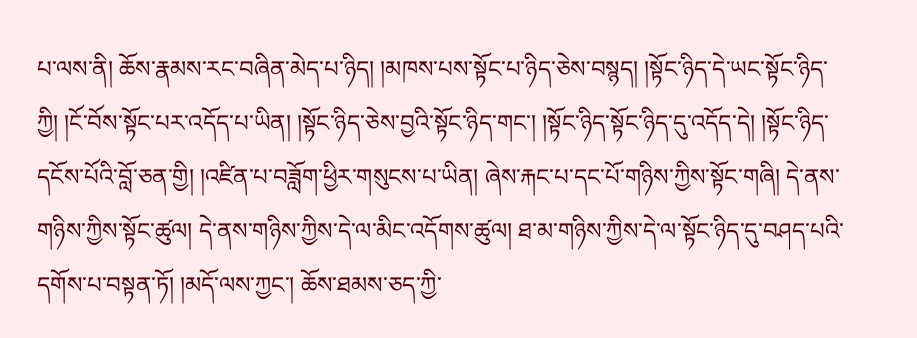པ་ལས་ནི། ཆོས་རྣམས་རང་བཞིན་མེད་པ་ཉིད། །མཁས་པས་སྟོང་པ་ཉིད་ཅེས་བསྙད། །སྟོང་ཉིད་དེ་ཡང་སྟོང་ཉིད་ཀྱི། །ངོ་བོས་སྟོང་པར་འདོད་པ་ཡིན། །སྟོང་ཉིད་ཅེས་བྱའི་སྟོང་ཉིད་གང་། །སྟོང་ཉིད་སྟོང་ཉིད་དུ་འདོད་དེ། །སྟོང་ཉིད་དངོས་པོའི་བློ་ཅན་གྱི། །འཛིན་པ་བཟློག་ཕྱིར་གསུངས་པ་ཡིན། ཞེས་རྐང་པ་དང་པོ་གཉིས་ཀྱིས་སྟོང་གཞི། དེ་ནས་གཉིས་ཀྱིས་སྟོང་ཚུལ། དེ་ནས་གཉིས་ཀྱིས་དེ་ལ་མིང་འདོགས་ཚུལ། ཐ་མ་གཉིས་ཀྱིས་དེ་ལ་སྟོང་ཉིད་དུ་བཤད་པའི་དགོས་པ་བསྟན་ཏོ། །མདོ་ལས་ཀྱང་། ཆོས་ཐམས་ཅད་ཀྱི་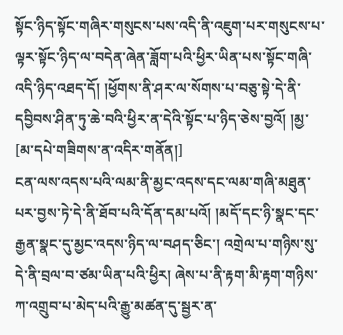སྟོང་ཉིད་སྟོང་གཞིར་གསུངས་པས་འདི་ནི་འཇུག་པར་གསུངས་པ་ལྟར་སྟོང་ཉིད་ལ་བདེན་ཞེན་ཟློག་པའི་ཕྱིར་ཡིན་པས་སྟོང་གཞི་འདི་ཉིད་འཐད་དོ། །ཕྱོགས་ནི་ཤར་ལ་སོགས་པ་བཅུ་སྟེ་དེ་ནི་དབྱིབས་ཤིན་ཏུ་ཆེ་བའི་ཕྱིར་ན་དེའི་སྟོང་པ་ཉིད་ཅེས་བྱའོ། །མྱ་
[མ་དཔེ་གཟིགས་ན་འདིར་གནོན།]
ངན་ལས་འདས་པའི་ལམ་ནི་མྱང་འདས་དང་ལམ་གཞི་མཐུན་པར་བྱས་ཏེ་དེ་ནི་ཐོབ་པའི་དོན་དམ་པའོ། །མདོ་དང་ཉི་སྣང་དང་རྒྱན་སྣང་དུ་མྱང་འདས་ཉིད་ལ་བཤད་ཅིང་། འགྲེལ་པ་གཉིས་སུ་དེ་ནི་བྲལ་བ་ཙམ་ཡིན་པའི་ཕྱིར། ཞེས་པ་ནི་རྟག་མི་རྟག་གཉིས་ཀ་འགྲུབ་པ་མེད་པའི་རྒྱུ་མཚན་དུ་སྦྱར་ན་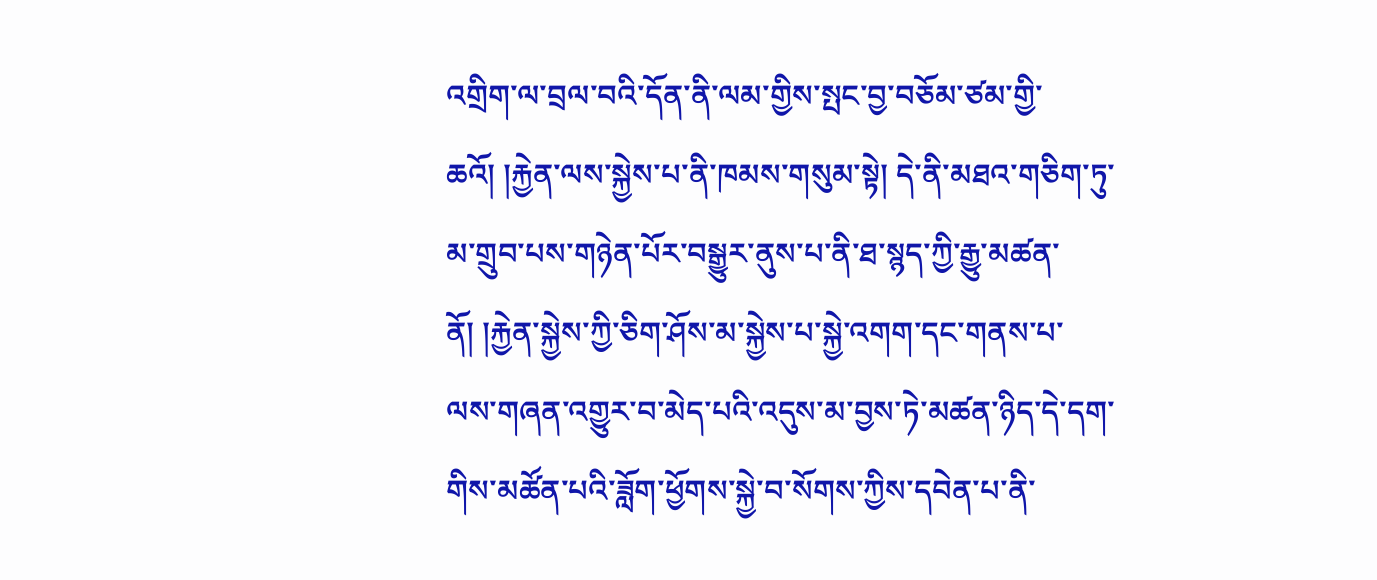འགྲིག་ལ་བྲལ་བའི་དོན་ནི་ལམ་གྱིས་སྤང་བྱ་བཅོམ་ཙམ་གྱི་ཆའོ། །རྐྱེན་ལས་སྐྱེས་པ་ནི་ཁམས་གསུམ་སྟེ། དེ་ནི་མཐའ་གཅིག་ཏུ་མ་གྲུབ་པས་གཉེན་པོར་བསྒྱུར་ནུས་པ་ནི་ཐ་སྙད་ཀྱི་རྒྱུ་མཚན་ནོ། །རྐྱེན་སྐྱེས་ཀྱི་ཅིག་ཤོས་མ་སྐྱེས་པ་སྐྱེ་འགག་དང་གནས་པ་ལས་གཞན་འགྱུར་བ་མེད་པའི་འདུས་མ་བྱས་ཏེ་མཚན་ཉིད་དེ་དག་གིས་མཚོན་པའི་ཟློག་ཕྱོགས་སྐྱེ་བ་སོགས་ཀྱིས་དབེན་པ་ནི་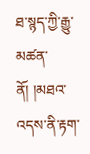ཐ་སྙད་ཀྱི་རྒྱུ་མཚན་ནོ། །མཐའ་འདས་ནི་རྟག་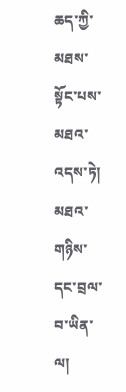ཆད་ཀྱི་མཐས་སྟོང་པས་མཐའ་འདས་ཏེ། མཐའ་གཉིས་དང་བྲལ་བ་ཡིན་ལ།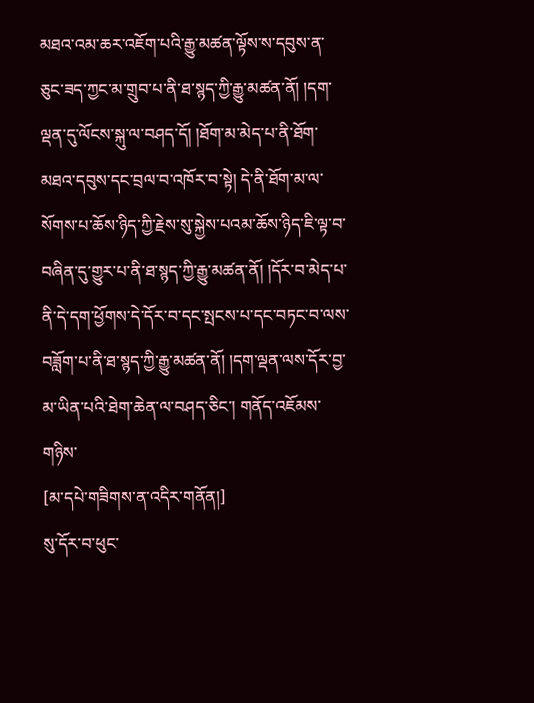མཐའ་འམ་ཆར་འཇོག་པའི་རྒྱུ་མཚན་ལྟོས་ས་དབུས་ན་ཅུང་ཟད་ཀྱང་མ་གྲུབ་པ་ནི་ཐ་སྙད་ཀྱི་རྒྱུ་མཚན་ནོ། །དག་ལྡན་དུ་ལོངས་སྐུ་ལ་བཤད་དོ། །ཐོག་མ་མེད་པ་ནི་ཐོག་མཐའ་དབུས་དང་བྲལ་བ་འཁོར་བ་སྟེ། དེ་ནི་ཐོག་མ་ལ་སོགས་པ་ཆོས་ཉིད་ཀྱི་རྗེས་སུ་སྐྱེས་པའམ་ཆོས་ཉིད་ཇི་ལྟ་བ་བཞིན་དུ་གྱུར་པ་ནི་ཐ་སྙད་ཀྱི་རྒྱུ་མཚན་ནོ། །དོར་བ་མེད་པ་ནི་དེ་དག་ཕྱོགས་དེ་དོར་བ་དང་སྤངས་པ་དང་བཏང་བ་ལས་བཟློག་པ་ནི་ཐ་སྙད་ཀྱི་རྒྱུ་མཚན་ནོ། །དག་ལྡན་ལས་དོར་བྱ་མ་ཡིན་པའི་ཐེག་ཆེན་ལ་བཤད་ཅིང་། གནོད་འཇོམས་གཉིས་
[མ་དཔེ་གཟིགས་ན་འདིར་གནོན།]
སུ་དོར་བ་ཕུང་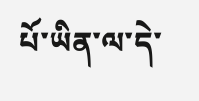པོ་ཡིན་ལ་དེ་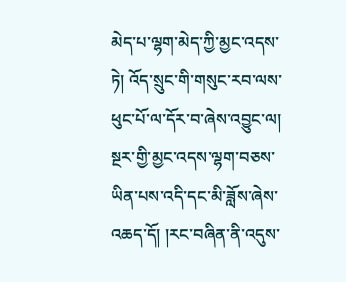མེད་པ་ལྷག་མེད་ཀྱི་མྱང་འདས་ཏེ། འོད་སྲུང་གི་གསུང་རབ་ལས་ཕུང་པོ་ལ་དོར་བ་ཞེས་འབྱུང་ལ། སྔར་གྱི་མྱང་འདས་ལྷག་བཅས་ཡིན་པས་འདི་དང་མི་ཟློས་ཞེས་འཆད་དོ། །རང་བཞིན་ནི་འདུས་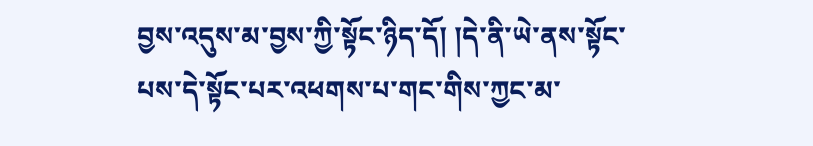བྱས་འདུས་མ་བྱས་ཀྱི་སྟོང་ཉིད་དོ། །དེ་ནི་ཡེ་ནས་སྟོང་པས་དེ་སྟོང་པར་འཕགས་པ་གང་གིས་ཀྱང་མ་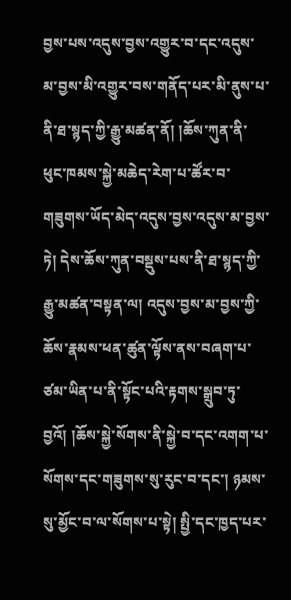བྱས་པས་འདུས་བྱས་འགྱུར་བ་དང་འདུས་མ་བྱས་མི་འགྱུར་བས་གནོད་པར་མི་ནུས་པ་ནི་ཐ་སྙད་ཀྱི་རྒྱུ་མཚན་ནོ། །ཆོས་ཀུན་ནི་ཕུང་ཁམས་སྐྱེ་མཆེད་རེག་པ་ཚོར་བ་གཟུགས་ཡོད་མེད་འདུས་བྱས་འདུས་མ་བྱས་ཏེ། དེས་ཆོས་ཀུན་བསྡུས་པས་ནི་ཐ་སྙད་ཀྱི་རྒྱུ་མཚན་བསྟན་ལ། འདུས་བྱས་མ་བྱས་ཀྱི་ཆོས་རྣམས་ཕན་ཚུན་ལྟོས་ནས་བཞག་པ་ཙམ་ཡིན་པ་ནི་སྟོང་པའི་རྟགས་སྒྲུབ་ཏུ་བྱའོ། །ཆོས་སྐྱེ་སོགས་ནི་སྐྱེ་བ་དང་འགག་པ་སོགས་དང་གཟུགས་སུ་རུང་བ་དང་། ཉམས་སུ་མྱོང་བ་ལ་སོགས་པ་སྟེ། སྤྱི་དང་ཁྱད་པར་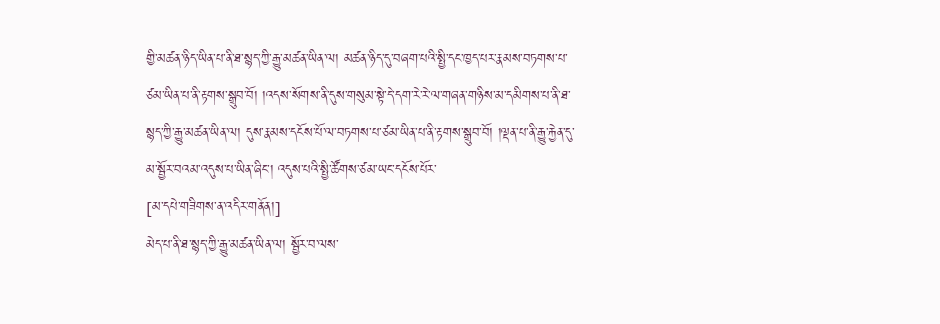གྱི་མཚན་ཉིད་ཡིན་པ་ནི་ཐ་སྙད་ཀྱི་རྒྱུ་མཚན་ཡིན་ལ། མཚན་ཉིད་དུ་བཞག་པའི་སྤྱི་དང་ཁྱད་པར་རྣམས་བཏགས་པ་ཙམ་ཡིན་པ་ནི་རྟགས་སྒྲུབ་བོ། །འདས་སོགས་ནི་དུས་གསུམ་སྟེ་དེ་དག་རེ་རེ་ལ་གཞན་གཉིས་མ་དམིགས་པ་ནི་ཐ་སྙད་ཀྱི་རྒྱུ་མཚན་ཡིན་ལ། དུས་རྣམས་དངོས་པོ་ལ་བཏགས་པ་ཙམ་ཡིན་པ་ནི་རྟགས་སྒྲུབ་བོ། །ལྡན་པ་ནི་རྒྱུ་རྐྱེན་དུ་མ་སྦྱོར་བའམ་འདུས་པ་ཡིན་ཞིང་། འདུས་པའི་སྤྱི་ཚོགས་ཙམ་ཡང་དངོས་པོར་
[མ་དཔེ་གཟིགས་ན་འདིར་གནོན།]
མེད་པ་ནི་ཐ་སྙད་ཀྱི་རྒྱུ་མཚན་ཡིན་ལ། སྦྱོར་བ་ལས་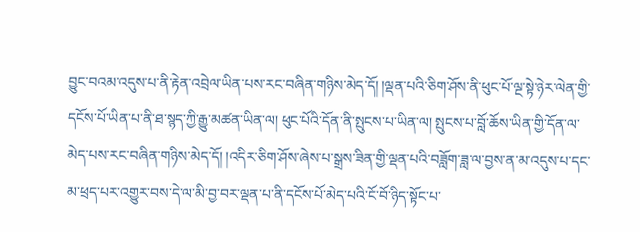བྱུང་བའམ་འདུས་པ་ནི་རྟེན་འབྲེལ་ཡིན་པས་རང་བཞིན་གཉིས་མེད་དོ། །ལྡན་པའི་ཅིག་ཤོས་ནི་ཕུང་པོ་ལྔ་སྟེ་ཉེར་ལེན་གྱི་དངོས་པོ་ཡིན་པ་ནི་ཐ་སྙད་ཀྱི་རྒྱུ་མཚན་ཡིན་ལ། ཕུང་པོའི་དོན་ནི་སྤུངས་པ་ཡིན་ལ། སྤུངས་པ་བློ་ཆོས་ཡིན་གྱི་དོན་ལ་མེད་པས་རང་བཞིན་གཉིས་མེད་དོ། །འདིར་ཅིག་ཤོས་ཞེས་པ་སྒྲས་ཟིན་གྱི་ལྡན་པའི་བཟློག་ཟླ་ལ་བྱས་ན་མ་འདུས་པ་དང་མ་ཕྲད་པར་འགྱུར་བས་དེ་ལ་མི་བྱ་བར་ལྡན་པ་ནི་དངོས་པོ་མེད་པའི་ངོ་བོ་ཉིད་སྟོང་པ་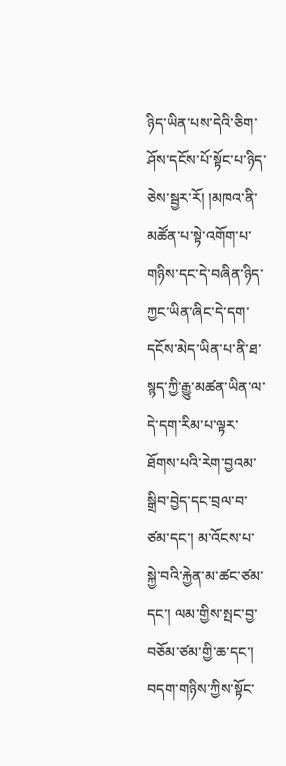ཉིད་ཡིན་པས་དེའི་ཅིག་ཤོས་དངོས་པོ་སྟོང་པ་ཉིད་ཅེས་སྦྱར་རོ། །མཁའ་ནི་མཚོན་པ་སྟེ་འགོག་པ་གཉིས་དང་དེ་བཞིན་ཉིད་ཀྱང་ཡིན་ཞིང་དེ་དག་དངོས་མེད་ཡིན་པ་ནི་ཐ་སྙད་ཀྱི་རྒྱུ་མཚན་ཡིན་ལ་དེ་དག་རིམ་པ་ལྟར་ཐོགས་པའི་རེག་བྱའམ་སྒྲིབ་བྱེད་དང་བྲལ་བ་ཙམ་དང་། མ་འོངས་པ་སྐྱེ་བའི་རྐྱེན་མ་ཚང་ཙམ་དང་། ལམ་གྱིས་སྤང་བྱ་བཅོམ་ཙམ་གྱི་ཆ་དང་། བདག་གཉིས་ཀྱིས་སྟོང་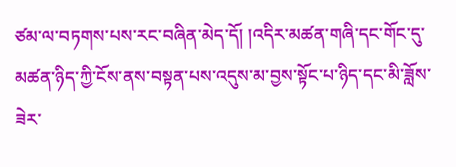ཙམ་ལ་བཏགས་པས་རང་བཞིན་མེད་དོ། །འདིར་མཚན་གཞི་དང་གོང་དུ་མཚན་ཉིད་ཀྱི་ངོས་ནས་བསྟན་པས་འདུས་མ་བྱས་སྟོང་པ་ཉིད་དང་མི་ཟློས་ཟེར་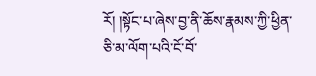རོ། །སྟོང་པ་ཞེས་བྱ་ནི་ཆོས་རྣམས་ཀྱི་ཕྱིན་ཅི་མ་ལོག་པའི་ངོ་བོ་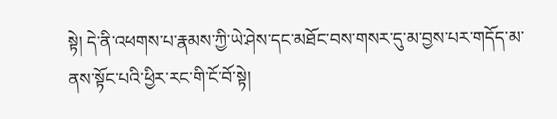སྟེ། དེ་ནི་འཕགས་པ་རྣམས་ཀྱི་ཡེ་ཤེས་དང་མཐོང་བས་གསར་དུ་མ་བྱས་པར་གདོད་མ་ནས་སྟོང་པའི་ཕྱིར་རང་གི་ངོ་བོ་སྟེ།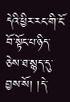དེའི་ཕྱིར་རང་གི་ངོ་བོ་སྟོང་པ་ཉིད་ཅེས་ཐ་སྙད་དུ་བྱས་སོ། །དེ་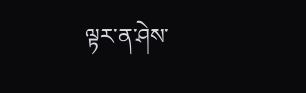ལྟར་ན་ཤེས་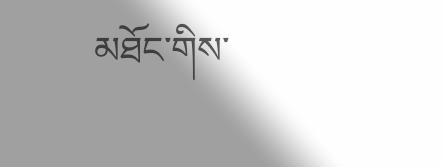མཐོང་གིས་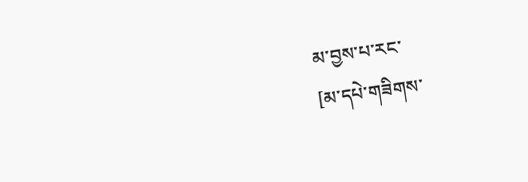མ་བྱས་པ་རང་
[མ་དཔེ་གཟིགས་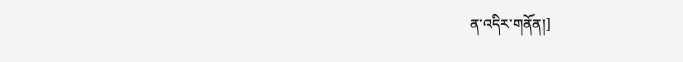ན་འདིར་གནོན།]